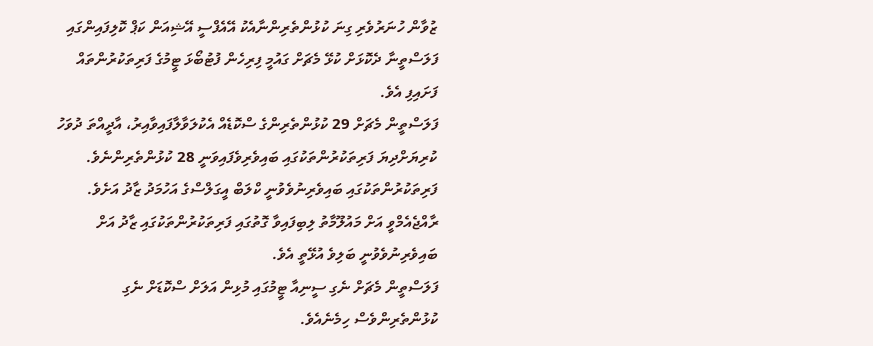ޒުވާން ހުނަރުވެރި ގިނަ ކުޅުންތެރިންނާއެކު އޭއެފްސީ އޭޝިއަން ކަޕް ކޮލިފައިންގައި ފަލަސްތީނާ ދެކޮޅަށް ކުޅޭ މެޗަށް ގައުމީ ފިރިހެން ފުޓުބޯޅަ ޓީމުގެ ފަރިތަކުރުންތައް ފަށައިފި އެވެ.
ފަލަސްތީން މެޗަށް 29 ކުޅުންތެރިންގެ ސްކޮޑެއް އެކުލަވާލާފައިވާއިރު، އާދީއްތަ ދުވަހު ކުރިޔަށްދިޔަ ފަރިތަކުރުންތަކުގައި ބައިވެރިވެފައިވަނީ 28 ކުޅުންތެރިންނެވެ. ފަރިތަކުރުންތަކުގައި ބައިވެރިނުވެވުނީ ކްލަބް އީގަލްސްގެ އަހުމަދު ޒާދު އަށެވެ.
ރާއްޖެއެމްވީ އަށް މައުލޫމާތު ލިބިފައިވާ ގޮތުގައި ފަރިތަކުރުންތަކުގައި ޒާދު އަށް ބައިވެރިނުވެވުނީ ބަލިވެ އުޅޭތީ އެވެ.
ފަލަސްތީން މެޗަށް ނެގި ސީނިއާ ޓީމުގައި މުޅިން އަލަށް ސްކޮޑަށް ނެގި ކުޅުންތެރިންވެސް ހިމެނެއެވެ.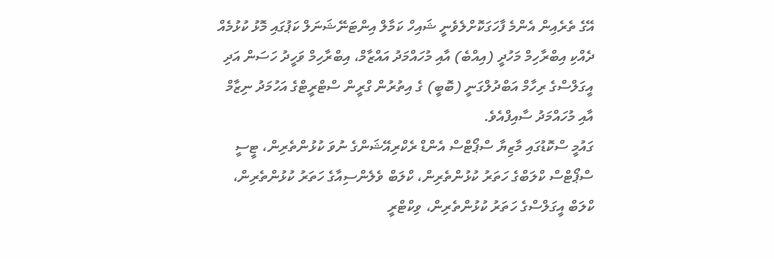އޭގެ ތެރެއިން އެންމެ ފާހަގަކޮށްލެވެނީ ޝައިހް ކަމާލް އިންޓަނޭޝަނަލް ކަޕުގައި މޮޅު ކުޅުމެއް ދެއްކި އިބްރާހިމް މަހުދީ (އިއްބެ) އާއި މުހައްމަދު އައްޒާމް، އިބްރާހިމް ވަހީދު ހަސަން އަދި އީގަލްސްގެ ރިހާމް އަބްދުލްގަނީ (ބޮބީ) ގެ އިތުރުން ގްރީން ސްޓްރީޓްގެ އަހުމަދު ނިޒާމް އާއި މުހައްމަދު ސާއިފްއެވެ.
ގައުމީ ސްކޮޑުގައި މާޒިޔާ ސްޕޯޓްސް އެންޑް ރެކްރިއޭޝަންގެ ނުވަ ކުޅުންތެރިން، ޓީސީ ސްޕޯޓްސް ކްލަބްގެ ހަތަރު ކުޅުންތެރިން، ކްލަބް ވެލެންސިއާގެ ހަތަރު ކުޅުންތެރިން، ކްލަބް އީގަލްސްގެ ހަތަރު ކުޅުންތެރިން، ވިކްޓްރީ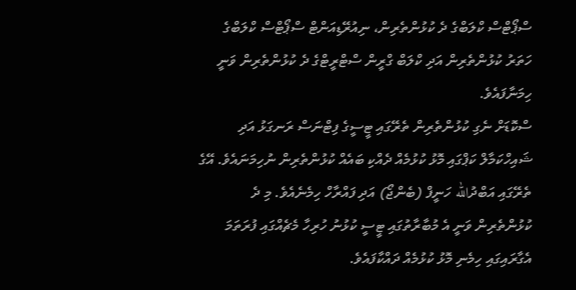ސްޕޯޓްސް ކްލަބްގެ ދެ ކުޅުންތެރިން، ނިއުރޭޑިއަންޓް ސްޕޯޓްސް ކްލަބްގެ ހަތަރު ކުޅުންތެރިން އަދި ކްލަބް ގްރީން ސްޓްރީޓްގެ ދެ ކުޅުންތެރިން ވަނީ ހިމަނާފައެވެ.
ސްކޮޑަށް ނެގި ކުޅުންތެރިން ތެރޭގައި ޓީސީގެ ފިޓްނަސް ރަނގަޅު އަދި ޝައިހްކަމާލް ކަޕްގައި މޮޅު ކުޅުމެއް ދެއްކި ބައެއް ކުޅުންތެރިން ނުހިމަނައެވެ. އޭގެ ތެރޭގައި އަބްދުالله ހަނީފް (ބެންޖޯ) އަދި ފައްރާހް ހިމެނެއެވެ. މި ދެ ކުޅުންތެރިން ވަނީ އެ މުބާރާތުގައި ޓީސީ ކުޅުނު ހުރިހާ މެޗެއްގައި ފުރަތަމަ އެގާރައިގައި ހިމެނި މޮޅު ކުޅުމެއް ދައްކާފައެވެ.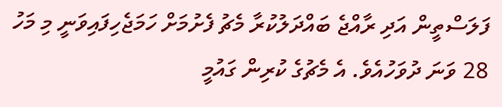ފަލަސްތީން އަދި ރާއްޖެ ބައްދަލުކުރާ މެޗު ފެށުމަށް ހަމަޖެހިފައިވަނީ މި މަހު 28 ވަނަ ދުވަހުއެވެ. އެ މެޗުގެ ކުރިން ގައުމީ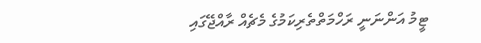ޓީމު އަންނަނީ ރަހްމަތްތެރިކަމުގެ މެޗެއް ރާއްޖޭގައި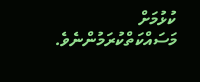ކުޅުމަށް މަސައްކަތްކުރަމުންނެވެ.